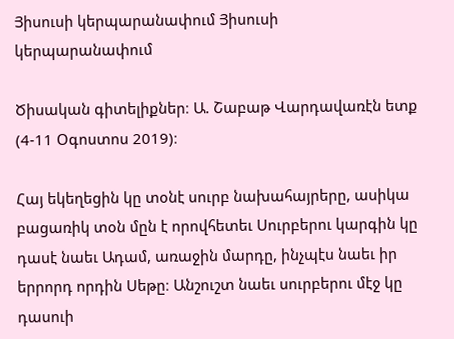Յիսուսի կերպարանափում Յիսուսի կերպարանափում

Ծիսական գիտելիքներ։ Ա. Շաբաթ Վարդավառէն ետք (4-11 Օգոստոս 2019)։

Հայ եկեղեցին կը տօնէ սուրբ նախահայրերը, ասիկա բացառիկ տօն մըն է որովհետեւ Սուրբերու կարգին կը դասէ նաեւ Ադամ, առաջին մարդը, ինչպէս նաեւ իր երրորդ որդին Սեթը։ Անշուշտ նաեւ սուրբերու մէջ կը դասուի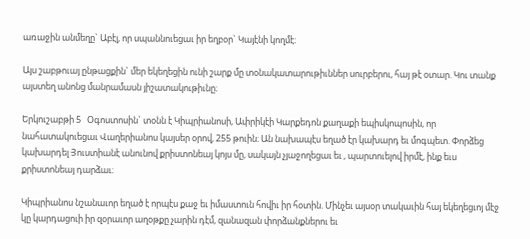առաջին անմեղը` Աբէլ, որ սպաննուեցաւ իր եղբօր` Կայէնի կողմէ։

Այս շաբթուայ ընթացքին` մեր եկեղեցին ունի շարք մը տօնակատարութիւններ սուրբերու, հայ թէ օտար. Կու տանք այստեղ անոնց մանրամասն յիշատակութիւնը։

Երկուշաբթի 5   Օգոստոսին` տօնն է Կիպրիանոսի, Ափրիկէի Կարքեդոն քաղաքի եպիսկոպոսին, որ նահատակուեցաւ Վաղերիանոս կայսեր օրով, 255 թուին։ Ան նախապէս եղած էր կախարդ եւ մոգպետ. Փորձեց կախարդել Յուստիանէ անունով քրիստոնեայ կոյս մը, սակայն չյաջողեցաւ եւ , պարտուելով իրմէ, ինք եւս քրիստոնեայ դարձաւ։

Կիպրիանոս նշանաւոր եղած է որպէս քաջ եւ իմաստուն հովիւ իր հօտին. Մինչեւ այսօր տակաւին հայ եկեղեցւոյ մէջ կը կարդացուի իր զօրաւոր աղօթքը չարին դէմ, զանազան փորձանքներու եւ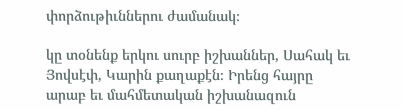փորձութիւններու ժամանակ։

կը տօնենք երկու սուրբ իշխաններ, Սահակ եւ Յովսէփ, Կարին քաղաքէն։ Իրենց հայրը արաբ եւ մահմետական իշխանազուն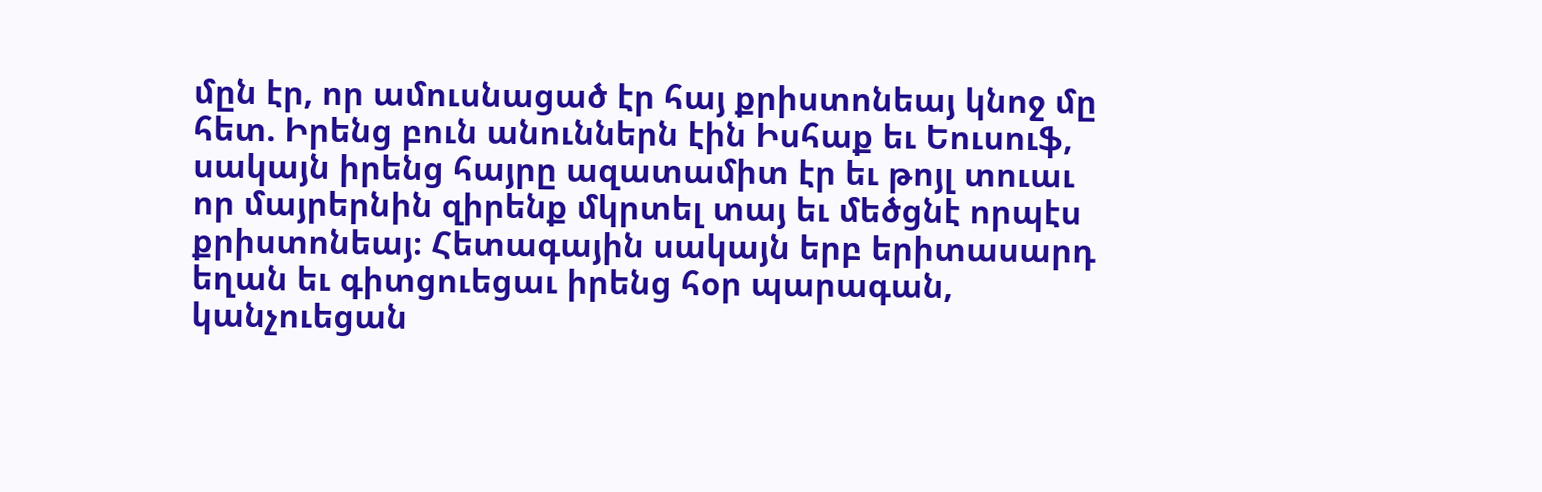մըն էր, որ ամուսնացած էր հայ քրիստոնեայ կնոջ մը հետ. Իրենց բուն անուններն էին Իսհաք եւ Եուսուֆ, սակայն իրենց հայրը ազատամիտ էր եւ թոյլ տուաւ որ մայրերնին զիրենք մկրտել տայ եւ մեծցնէ որպէս քրիստոնեայ։ Հետագային սակայն երբ երիտասարդ եղան եւ գիտցուեցաւ իրենց հօր պարագան, կանչուեցան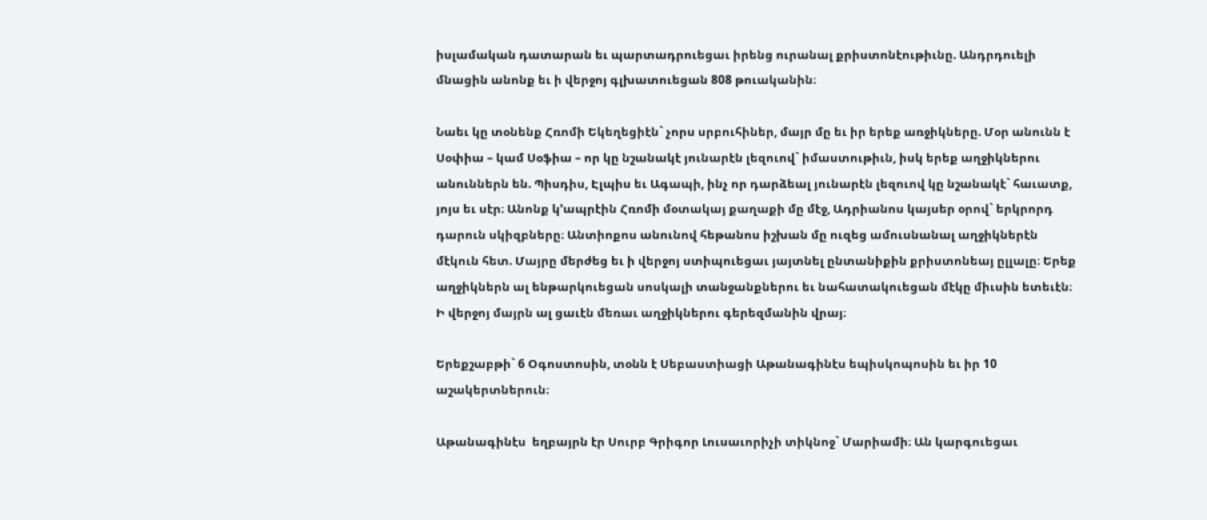իսլամական դատարան եւ պարտադրուեցաւ իրենց ուրանալ քրիստոնէութիւնը. Անդրդուելի մնացին անոնք եւ ի վերջոյ գլխատուեցան 808 թուականին։

Նաեւ կը տօնենք Հռոմի Եկեղեցիէն` չորս սրբուհիներ, մայր մը եւ իր երեք առջիկները. Մօր անունն է Սօփիա – կամ Սօֆիա – որ կը նշանակէ յունարէն լեզուով` իմաստութիւն, իսկ երեք աղջիկներու անուններն են. Պիսդիս, Էլպիս եւ Ագապի, ինչ որ դարձեալ յունարէն լեզուով կը նշանակէ` հաւատք, յոյս եւ սէր։ Անոնք կ՚ապրէին Հռոմի մօտակայ քաղաքի մը մէջ, Ադրիանոս կայսեր օրով` երկրորդ դարուն սկիզբները։ Անտիոքոս անունով հեթանոս իշխան մը ուզեց ամուսնանալ աղջիկներէն մէկուն հետ. Մայրը մերժեց եւ ի վերջոյ ստիպուեցաւ յայտնել ընտանիքին քրիստոնեայ ըլլալը։ Երեք աղջիկներն ալ ենթարկուեցան սոսկալի տանջանքներու եւ նահատակուեցան մէկը միւսին ետեւէն։ Ի վերջոյ մայրն ալ ցաւէն մեռաւ աղջիկներու գերեզմանին վրայ։

Երեքշաբթի` 6 Օգոստոսին, տօնն է Սեբաստիացի Աթանագինէս եպիսկոպոսին եւ իր 10  աշակերտներուն։

Աթանագինէս  եղբայրն էր Սուրբ Գրիգոր Լուսաւորիչի տիկնոջ` Մարիամի։ Ան կարգուեցաւ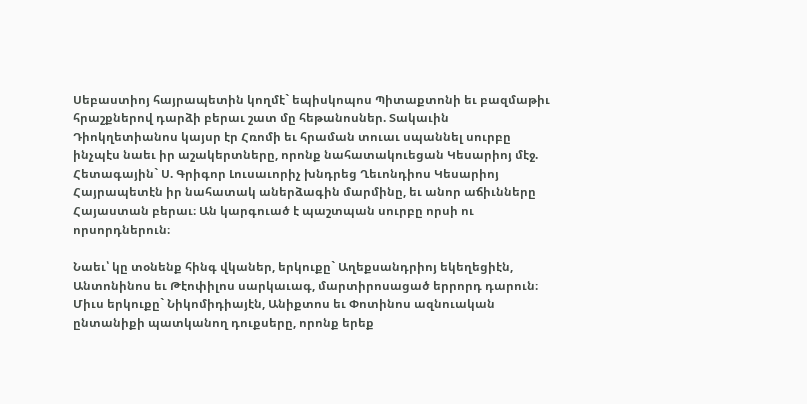Սեբաստիոյ հայրապետին կողմէ` եպիսկոպոս Պիտաքտոնի եւ բազմաթիւ հրաշքներով դարձի բերաւ շատ մը հեթանոսներ. Տակաւին Դիոկղետիանոս կայսր էր Հռոմի եւ հրաման տուաւ սպաննել սուրբը ինչպէս նաեւ իր աշակերտները, որոնք նահատակուեցան Կեսարիոյ մէջ. Հետագային` Ս. Գրիգոր Լուսաւորիչ խնդրեց Ղեւոնդիոս Կեսարիոյ Հայրապետէն իր նահատակ աներձագին մարմինը, եւ անոր աճիւնները Հայաստան բերաւ։ Ան կարգուած է պաշտպան սուրբը որսի ու որսորդներուն։

Նաեւ՝ կը տօնենք հինգ վկաներ, երկուքը` Աղեքսանդրիոյ եկեղեցիէն, Անտոնինոս եւ Թէոփիլոս սարկաւագ, մարտիրոսացած երրորդ դարուն։ Միւս երկուքը` Նիկոմիդիայէն, Անիքտոս եւ Փոտինոս ազնուական ընտանիքի պատկանող դուքսերը, որոնք երեք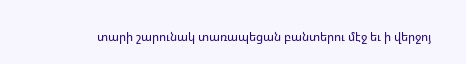տարի շարունակ տառապեցան բանտերու մէջ եւ ի վերջոյ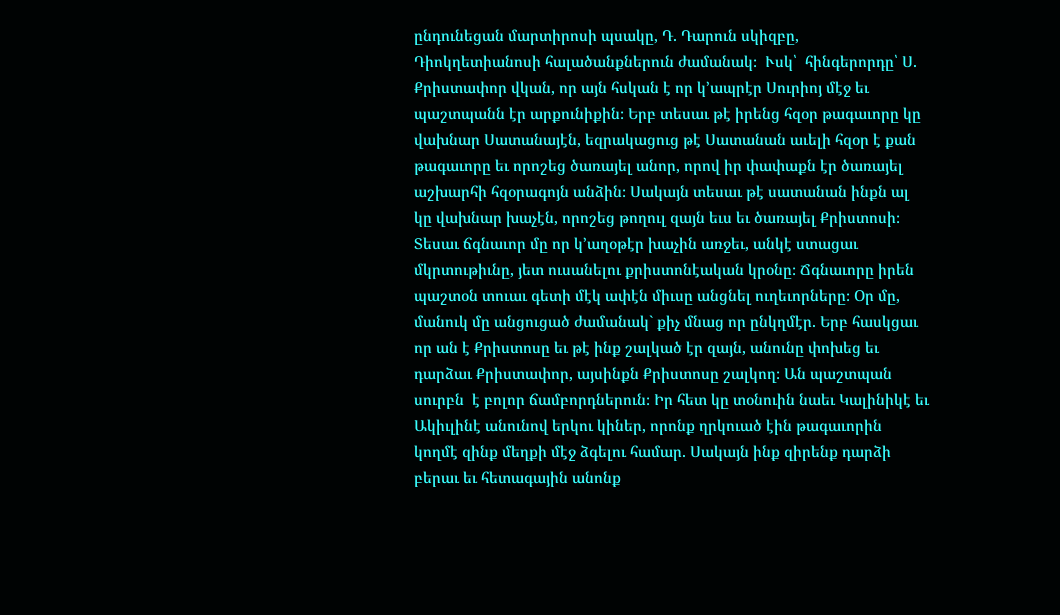ընդունեցան մարտիրոսի պսակը, Դ. Դարուն սկիզբը, Դիոկղետիանոսի հալածանքներուն ժամանակ։  Ւսկ՝  հինգերորդը՝ Ս. Քրիստափոր վկան, որ այն հսկան է որ կ՚ապրէր Սուրիոյ մէջ եւ պաշտպանն էր արքունիքին։ Երբ տեսաւ թէ իրենց հզօր թագաւորը կը վախնար Սատանայէն, եզրակացուց թէ Սատանան աւելի հզօր է քան թագաւորը եւ որոշեց ծառայել անոր, որով իր փափաքն էր ծառայել աշխարհի հզօրագոյն անձին։ Սակայն տեսաւ թէ սատանան ինքն ալ կը վախնար խաչէն, որոշեց թողուլ զայն եւս եւ ծառայել Քրիստոսի։ Տեսաւ ճգնաւոր մը որ կ՚աղօթէր խաչին առջեւ, անկէ ստացաւ մկրտութիւնը, յետ ուսանելու քրիստոնէական կրօնը։ Ճգնաւորը իրեն պաշտօն տուաւ գետի մէկ ափէն միւսը անցնել ուղեւորները։ Օր մը, մանուկ մը անցուցած ժամանակ` քիչ մնաց որ ընկղմէր. Երբ հասկցաւ որ ան է Քրիստոսը եւ թէ ինք շալկած էր զայն, անունը փոխեց եւ դարձաւ Քրիստափոր, այսինքն Քրիստոսը շալկող։ Ան պաշտպան սուրբն  է բոլոր ճամբորդներուն։ Իր հետ կը տօնուին նաեւ Կալինիկէ եւ Ակիւլինէ անունով երկու կիներ, որոնք ղրկուած էին թագաւորին կողմէ զինք մեղքի մէջ ձգելու համար. Սակայն ինք զիրենք դարձի բերաւ եւ հետագային անոնք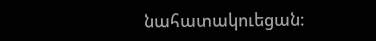նահատակուեցան։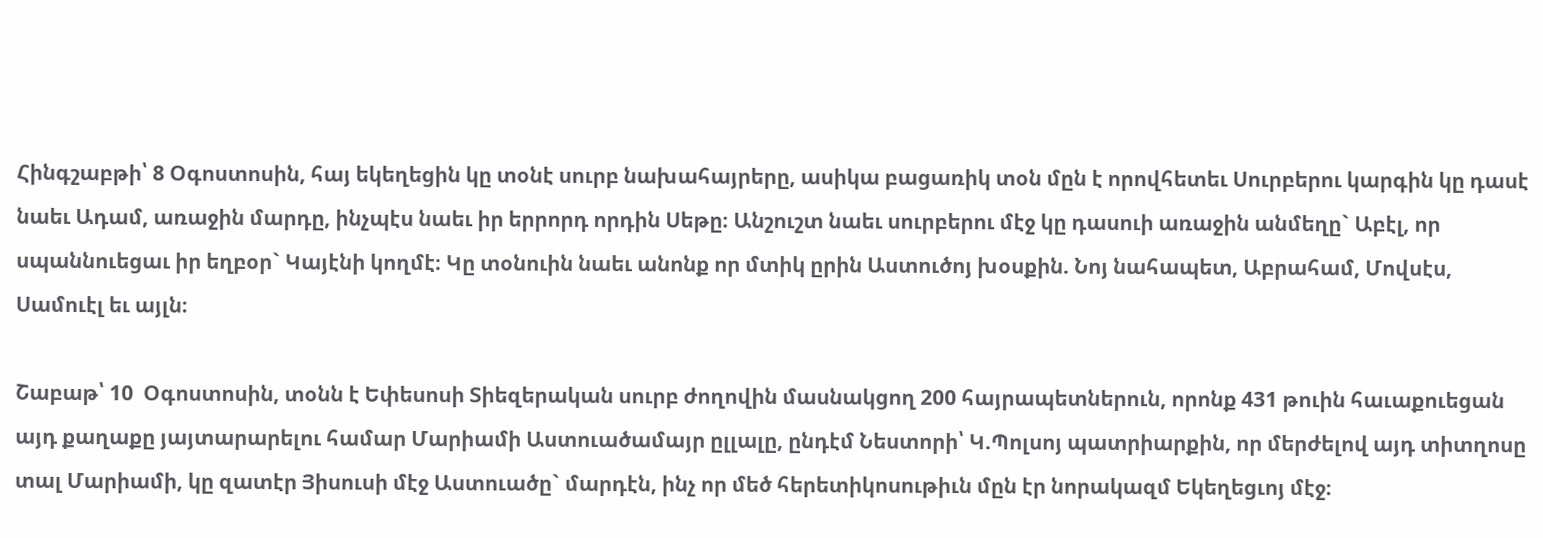Հինգշաբթի՝ 8 Օգոստոսին, հայ եկեղեցին կը տօնէ սուրբ նախահայրերը, ասիկա բացառիկ տօն մըն է որովհետեւ Սուրբերու կարգին կը դասէ նաեւ Ադամ, առաջին մարդը, ինչպէս նաեւ իր երրորդ որդին Սեթը։ Անշուշտ նաեւ սուրբերու մէջ կը դասուի առաջին անմեղը` Աբէլ, որ սպաննուեցաւ իր եղբօր` Կայէնի կողմէ։ Կը տօնուին նաեւ անոնք որ մտիկ ըրին Աստուծոյ խօսքին. Նոյ նահապետ, Աբրահամ, Մովսէս, Սամուէլ եւ այլն։

Շաբաթ՝ 10  Օգոստոսին, տօնն է Եփեսոսի Տիեզերական սուրբ ժողովին մասնակցող 200 հայրապետներուն, որոնք 431 թուին հաւաքուեցան այդ քաղաքը յայտարարելու համար Մարիամի Աստուածամայր ըլլալը, ընդէմ Նեստորի՝ Կ.Պոլսոյ պատրիարքին, որ մերժելով այդ տիտղոսը տալ Մարիամի, կը զատէր Յիսուսի մէջ Աստուածը` մարդէն, ինչ որ մեծ հերետիկոսութիւն մըն էր նորակազմ Եկեղեցւոյ մէջ։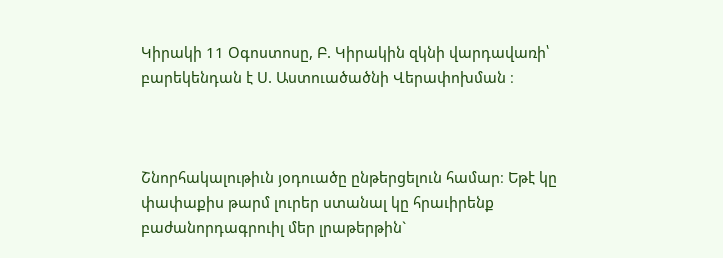Կիրակի 11 Օգոստոսը, Բ. Կիրակին զկնի վարդավառի՝ բարեկենդան է Ս. Աստուածածնի Վերափոխման ։



Շնորհակալութիւն յօդուածը ընթերցելուն համար։ Եթէ կը փափաքիս թարմ լուրեր ստանալ կը հրաւիրենք բաժանորդագրուիլ մեր լրաթերթին`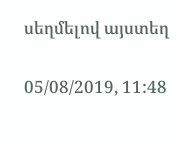սեղմելով այստեղ

05/08/2019, 11:48